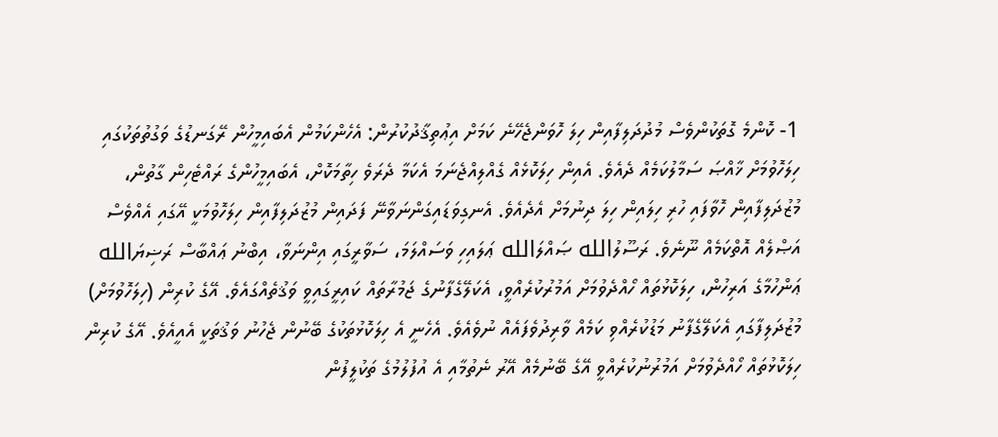1- ކޮންމެ ގޮތަކުންވެސް މުދުދަލިފާއިން ހިލަ ހޮވަންޖެހޭނެ ކަމަށް އިޢުތިޤާދުކުރުން: އެހެންކަމުން އެބައިމީހުން ރޭގަނޑުގެ ވަގުތުތަކުގައި ހިލަހޮވުމަށް ޚާއްޞަ ސަމާލުކަމެއް ދެއެވެ. އެއިން ހިލަކޮޅެއް ގެއްލިއްޖެނަމަ އެކަމާ ދެރަވެ ހިތާމަކޮށް، އެބައިމީހުންގެ ރައްޓެހިން ގާތުން، މުޒުދަލިފާއިން ހޮވާފައި ހުރި ހިލައިން ހިލަ ދިނުމަށް އެދެއެވެ. އެނގިވަޑައިގަންނަވާނޭ ފަދައިން މުޒުދަލިފާއިން ހިލަހޮވުމަކީ އޭގައި އެއްވެސް އަޞްލެއް އޮތްކަމެއް ނޫނެވެ. ރަސޫލުالله ޞައްލަالله ޢަލައިހި ވަސައްލަމަ، ސަވާރީގައި އިންނަވާ، އިބްނު ޢައްބާސް ރަޟިޔަالله ޢަންހުމާގެ އަރިހުން، ހިލަކޮޅުތައް ހޯއްދެވުމަށް އަމުރުކުރެއްވީ، އެކަލޭގެފާނުގެ ޖަމުރާތައް ކައިރީގައިވީ ވަޤުތެއްގައެވެ. އޭގެ ކުރިން (ހިލަހޮވުމަށް) މުޒުދަލިފާގައި އެކަލޭގެފާނު މަޑުކުރެއްވި ކަމެއް ވާރިދުވެފައެއް ނުވެއެވެ. އެހެނީ އެ ހިލަކޮޅުތަކުގެ ބޭނުން ޖެހުނު ވަޤުތަކީ އެއީއެވެ. އޭގެ ކުރިން ހިލަކޮޅުތައް ހޯއްދެވުމަށް އަމުރުނުކުރެއްވީ އޭގެ ބޭނުމެއް އޭރު ނެތުމާއި އެ އުފުލުމުގެ ތަކުލީފުން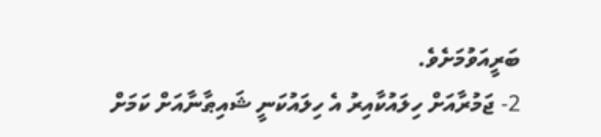ބަރީއަވުމަށެވެ.
2- ޖަމުރާއަށް ހިލައުކާއިރު އެ ހިލައުކަނީ ޝައިޠާނާއަށް ކަމަށް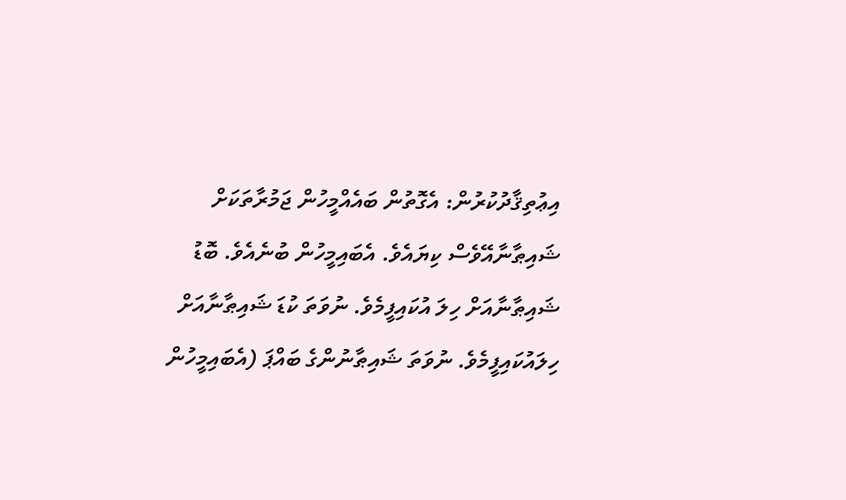އިޢުތިޤާދުކުރުން: އެގޮތުން ބައެއްމީހުން ޖަމުރާތަކަށް ޝައިޠާނާއޭވެސް ކިޔައެވެ. އެބައިމީހުން ބުނެއެވެ. ބޮޑު ޝައިޠާނާއަށް ހިލަ އުކައިފީމެވެ. ނުވަތަ ކުޑަ ޝައިޠާނާއަށް ހިލައުކައިފީމެވެ. ނުވަތަ ޝައިޠާނުންގެ ބައްޕަ (އެބައިމީހުން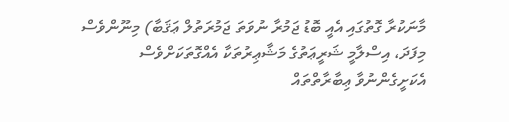މާނަކުރާ ގޮތުގައި އެއީ ބޮޑު ޖަމުރާ ނުވަތަ ޖަމުރަތުލް ޢަޤަބާ) މިނޫންވެސް މިފަދަ، އިސްލާމީ ޝަރީޢަތުގެ މަޝާޢިރުތަކާ އެއްގޮތަކަށްވެސް އެކަށީގެންނުވާ ޢިބާރާތްތައް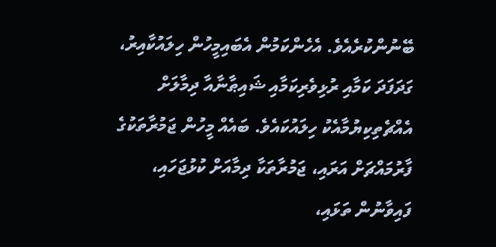ބޭނުންކުރެއެވެ. އެހެންކަމުން އެބައިމީހުން ހިލައުކާއިރު، ގަދަފަދަ ކަމާއި ރުޅިވެރިކަމާއި ޝައިޠާނާއާ ދިމާލަށް އެއްޗެތިކިޔުމާއެކު ހިލައުކައެވެ. ބައެއް މީހުން ޖަމުރާތަކުގެ ފާރުމައްޗަށް އަރައި، ޖަމުރާތަކާ ދިމާއަށް ކުޅުޖަހައި، ފައިވާނުން ތަޅައި،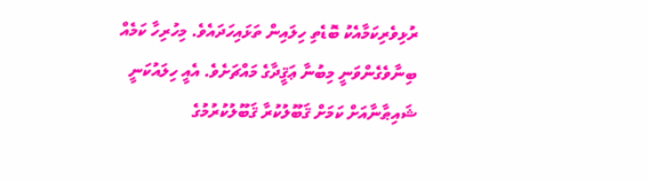ރުޅިވެރިކަމާއެކު ބޮޑެތި ހިލައިން ތަޅައިހަދައެވެ. މިހުރިހާ ކަމެއް ބިނާވެގެންވަނީ މިބުނާ ޢަޤީދާގެ މައްޗަށެވެ. އެއީ ހިލައުކަނީ ޝައިޠާނާއަށް ކަމަށް ޤަބޫލުކުރާ ޤަބޫލުކުރުމުގެ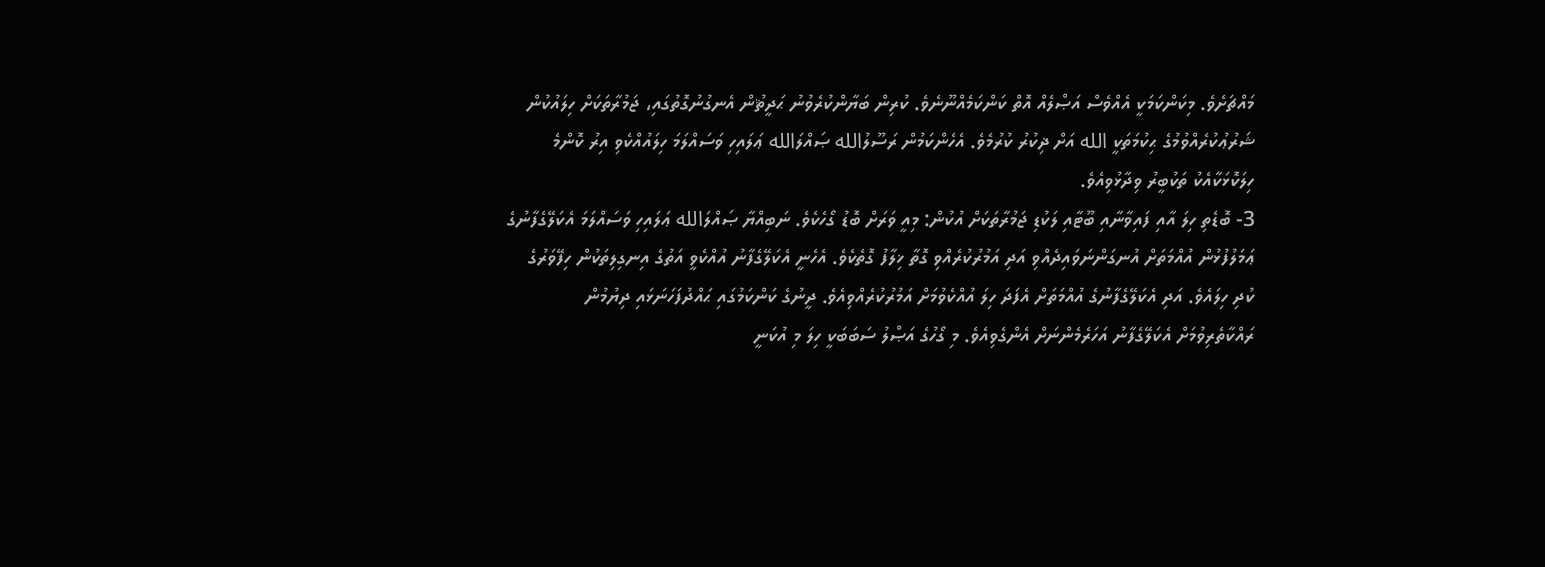މައްޗަށެވެ. މިކަންކަމަކީ އެއްވެސް އަޞްލެއް އޮތް ކަންކަމެއްނޫނެވެ. ކުރިން ބަޔާންކުރެވުނު ޙަދީޘުން އެނގުނުގޮތުގައި، ޖަމުރާތަކަށް ހިލައުކުން ޝަރުޢުކުރެއްވުމުގެ ޙިކުމަތަކީ الله އަށް ޛިކުރު ކުރުމެވެ. އެހެންކަމުން ރަސޫލުالله ޞައްލަالله ޢަލައިހި ވަސައްލަމަ ހިލައުއްކެވި އިރު ކޮންމެ ހިލަކޮޅަކާއެކު ތަކުބީރު ވިދާޅުވިއެވެ.
3- ބޮޑެތި ހިލަ އާއި ފައިވާނާއި ބޫޓާއި ލަކުޑި ޖަމުރާތަކަށް އުކުން: މިއީ ވަރަށް ބޮޑު ގޯހެކެވެ. ނަބިއްޔާ ޞައްލަالله ޢަލައިހި ވަސައްލަމަ އެކަލޭގެފާނުގެ ޢަމަލުފުޅުން އުއްމަތަށް އުނގަންނަވައިދެއްވި އަދި އަމުރުކުރެއްވި ގޮތާ ޚިލާފު ގޮތެކެވެ. އެހެނީ އެކަލޭގެފާނު އުއްކެވީ އަތުގެ އިނގިލިތަކުން ހިފޭވަރުގެ ކުދި ހިލައެވެ. އަދި އެކަލޭގެފާނުގެ އުއްމަތަށް އެފަދަ ހިލަ އުއްކެވުމަށް އަމުރުކުރެއްވިއެވެ. ދީނުގެ ކަންކަމުގައި ޙައްދުފަހަނަޅައި ދިޔުމުން ރައްކާތެރިވުމަށް އެކަލޭގެފާނު އަހަރެމެންނަށް އެންގެވިއެވެ. މި ގޯހުގެ އަޞްލު ސަބަބަކީ ހިލަ މި އުކަނީ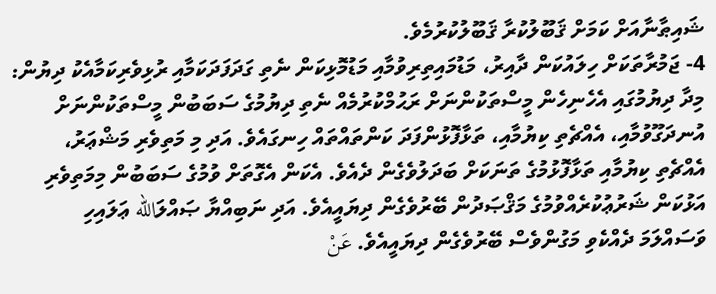ޝައިޠާނާއަށް ކަމަށް ޤަބޫލުކުރާ ޤަބޫލުކުރުމެވެ.
4- ޖަމުރާތަކަށް ހިލައުކަން ދާއިރު، މަޑުމައިތިރިވުމާއި މަޑުމޮޅިކަން ނެތި ގަދަފަދަކަމާއި ރުޅިވެރިކަމާއެކު ދިޔުން: މިދާ ދިޔުމުގައި އެހެނިހެން މީސްތަކުންނަށް ރަޙުމްކުރުމެއް ނެތި ދިޔުމުގެ ސަބަބުން މީސްތަކުންނަށް އުނދަގޫވުމާއި، އެއްޗެތި ކިޔުމާއި، ތަޅާފޮޅުންފަދަ ކަންތައްތައް ހިނގައެވެ. އަދި މި މަތިވެރި މަޝްޢަރު، އެއްޗެތި ކިޔުމާއި ތަޅާފޮޅުމުގެ ތަނަކަށް ބަދަލުވެގެން ދެއެވެ. އެކަން އެގޮތަށް ވުމުގެ ސަބަބުން މިމަތިވެރި އަޅުކަން ޝަރުޢުކުރެއްވުމުގެ މަޤްޞަދުން ބޭރުވެގެން ދިޔައީއެވެ. އަދި ނަބިއްޔާ ޞައްލަالله ޢަލައިހި ވަސައްލަމަ ދެއްކެވި މަގުންވެސް ބޭރުވެގެން ދިޔައީއެވެ. عَنْ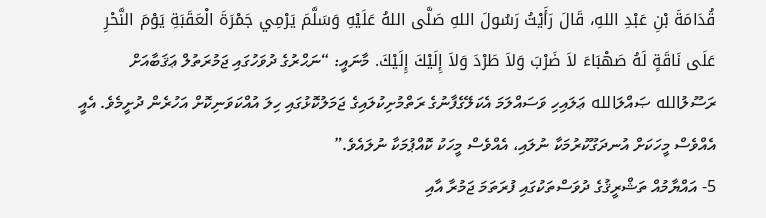قُدَامَةَ بْنِ عَبْدِ اللهِ، قَالَ رَأَيْتُ رَسُولَ اللهِ صَلَّى اللهُ عَلَيْهِ وَسَلَّمَ يَرْمِي جَمْرَةَ الْعَقَبَةِ يَوْمَ النَّحْرِ عَلَى نَاقَةٍ لَهُ صَهْبَاءَ لاَ ضَرْبَ وَلاَ طَرْدَ وَلاَ إِلَيْكَ إِلَيْكَ. މާނައީ: “ނަޙްރުގެ ދުވަހުގައި ޖަމުރަތުލް ޢަޤަބާއަށް ރަސޫލުالله ޞައްލަالله ޢަލައިހި ވަސައްލަމަ އެކަލޭގެފާނުގެ ރަތްމުށިކުލައިގެ ޖަމަލުކޮޅުގައި ހިލަ އުއްކަވަނިކޮށް އަހުރެން ދުށީމެވެ. އެއީ އެއްވެސް މީހަކަށް އުނދަގޫކުރުމަކާ ނުލައި، އެއްވެސް މީހަކު ކޮއްޕުމަކާ ނުލައެވެ.”
5- އައްޔާމުއް ތަޝްރީޤުގެ ދުވަސްތަކުގައި ފުރަތަމަ ޖަމުރާ އާއި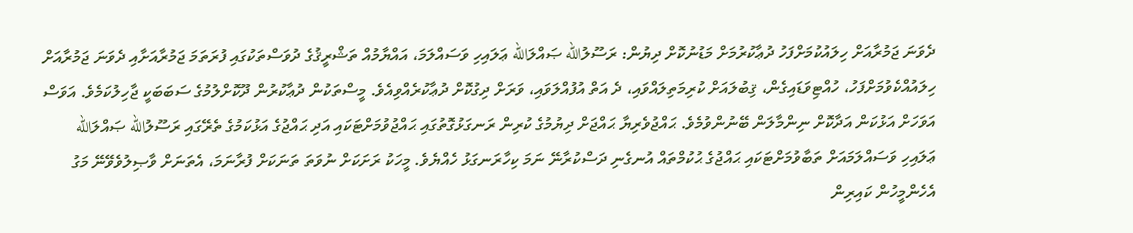ދެވަނަ ޖަމުރާއަށް ހިލައުކުމަށްފަހު ދުޢާކުރުމަށް މަޑުނުކޮށް ދިޔުން: ރަސޫލުالله ޞައްލަالله ޢަލައިހި ވަސައްލަމަ، އައްޔާމުއް ތަޝްރީޤުގެ ދުވަސްތަކުގައި ފުރަތަމަ ޖަމުރާއަށާއި ދެވަނަ ޖަމުރާއަށް ހިލައުއްކެވުމަށްފަހު، ހުއްޓިވަޑައިގެން، ޤިބުލައަށް ކުރިމަތިލައްވައި، ދެ އަތް އުފުއްލަވައި، ވަރަށް ދިގުކޮށް ދުޢާކުރެއްވިއެވެ. މީސްތަކުން ދުޢާކުރުން ދޫކޮށްލުމުގެ ސަބަބަކީ ޖާހިލުކަމެވެ. އަވަސް އަވަހަށް އަޅުކަން އަދާކޮށް ނިންމާލަން ބޭނުންވުމެވެ. ޙައްޖުވެރިޔާ ޙައްޖަށް ދިޔުމުގެ ކުރިން ރަނގަޅުގޮތުގައި ޙައްޖުވުމަށްޓަކައި އަދި ޙައްޖުގެ އަޅުކަމުގެ ތެރޭގައި ރަސޫލުالله ޞައްލަالله ޢަލައިހި ވަސައްލަމައަށް ތަބާވުމަށްޓަކައި ޙައްޖުގެ ޙުކުމްތައް އުނގެނި ދަސްކުރާނޭ ނަމަ ކިހާރަނގަޅު ހެއްޔެވެ. މީހަކު ރަށަކަށް ނުވަތަ ތަނަކަށް ފުރާނަމަ، އެތަނަށް ވާޞިލުވެވޭނޭ މަގު އެހެންމީހުން ކައިރިން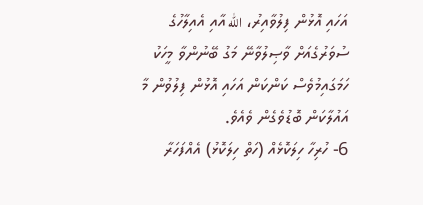އަހައި އޮޅުން ފިލުވާއިރު، الله އާއި އެއިލާހުގެ ސުވަރުގެއަށް ވާޞިލުވާނޭ މަގު ބޭނުންވާ މީހަކު ހަމަގައިމުވެސް ކަންކަން އަހައި އޮޅުން ފިލުވުން މާ އައުލާކަން ބޮޑުވެގެން ވެއެވެ.
6- ހުރިހާ ހިލަކޮޅެއް (ހަތް ހިލަކޮޅު) އެއްފަހަރާ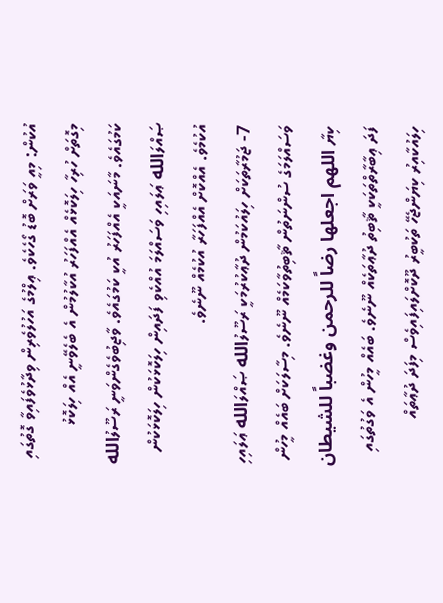އުކުން: މިއީ ވަރަށް ބޮޑު ގޯހެކެވެ. ޢިލްމުގެ އަހުލުވެރިން ވިދާޅުވެފައިވާ ގޮތުގައި މިގޮތަށް ހުރިހާ ހިލަކޮޅެއް އެއްފަހަރު އުކާލުމުން އެ ބެލެވޭނީ އެއް ހިލަކޮޅު ކަމުގައެވެ. މާނައަކީ އެއްފަހަރު އުކީ ކަމުގައެވެ. ވާޖިބުވެގެންވަނީ ރަސޫލުالله ޞައްލަالله ޢަލައިހި ވަސައްލަމަ އުއްކެވި ފަދައިން ހިލަކޮޅަކުން ހިލަކޮޅަކުން އުކުމެވެ. އެއްކޮށް އެއްފަހަރާ އުކުމެއް ނޫނެވެ.
7- ޖަމުރާތަކަށް ހިލައުކަމުން ދުޢާކުރުމަކީ ރަސޫލުالله ޞައްލަالله ޢަލައިހި ވަސައްލަމަގެ ސުންނަތުން ޘާބިތުވާކަމެއް ނޫނެވެ. މިސާލަކަށް ބައެއް މީހުން ކިޔާ اللهم اجعلها رضاً للرحمن وغضباً للشيطان ފަދަ ޢިބާރާތްތަކަކީ ޘާބިތު ދުޢާތަކެއް ނޫނެވެ. ބައެއް މީހުން އެ ވަގުތުގައި ހިލައުކާއިރު ކިޔަންޖެހޭ ތަކުބީރު ދޫކޮށްލައިފައިވެސް މިފަދަ ދުޢާތައް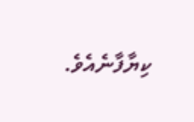ކިޔާފާނެއެވެ.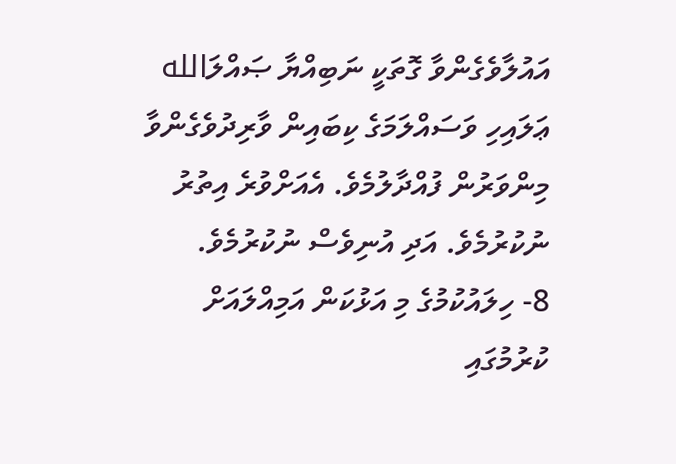އައުލާވެގެންވާ ގޮތަކީ ނަބިއްޔާ ޞައްލަالله ޢަލައިހި ވަސައްލަމަގެ ކިބައިން ވާރިދުވެގެންވާ މިންވަރުން ފުއްދާލުމެވެ. އެއަށްވުރެ އިތުރު ނުކުރުމެވެ. އަދި އުނިވެސް ނުކުރުމެވެ.
8- ހިލައުކުމުގެ މި އަޅުކަން އަމިއްލައަށް ކުރުމުގައި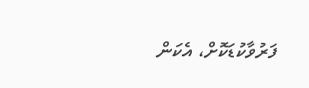ފަރުވާކުޑަކޮށް، އެކަން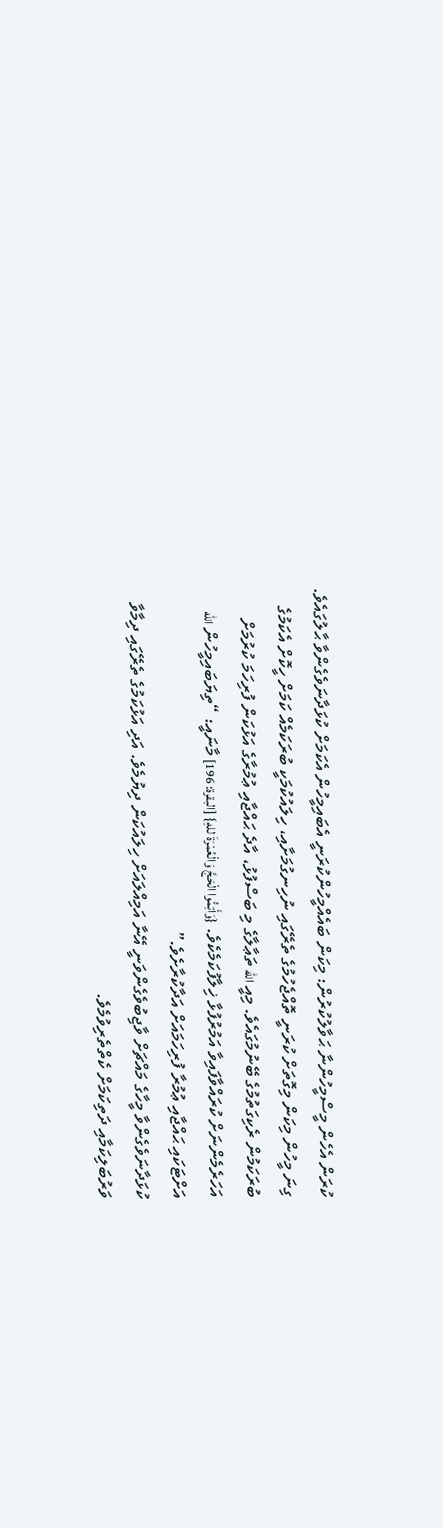ކުރަން އެހެން މީސްމީހުންނާ ޙަވާލުކުރުން: މިކަން ބައެއްމީހުންކުރަނީ އެބައިމީހުން އެކަމަށް ކުޅަދާނަވެގެންވާ ޙާލުގައެވެ. ގިނަ މީހުން މިކަން މިގޮތަށް ކުރަނީ ތޮއްޖެހުމުގެ ތެރޭގައި ނުހިނގުމަށާއި، ހިލައުކުމަކީ ބުރަކަމެއް ކަމަށް ހީކޮށް އެކަމުގެ ބުރަކަމުން ރެކިގަތުމުގެ ބޭނުމުގައެވެ. މިއީ الله ތަޢާލާގެ މި ބަސްފުޅު، އާދެ ޙައްޖާއި ޢުމުރާގެ އަޅުކަން ފުރިހަމަ ކުރުމަށް އަހަރެމެންނަށް ކުރައްވާފައިވާ އަމުރުފުޅާ ޚިލާފުކަމެކެވެ. {وَأَتِمُّوا الْحَجَّ وَالْعُمْرَةَ للهِ} [البقرة: 196] މާނައީ: “ތިޔަބައިމީހުން الله އަށްޓަކައި ޙައްޖާއި ޢުމުރާ ފުރިހަމައަށް އަދާކުރާށެވެ.”
ކުޅަދާނަވެގެންވާ މީހާގެ މައްޗަށް ވާޖިބުވެގެންވަނީ އޭނާ އަމިއްލައަށް ހިލައުކަން ދިޔުމެވެ. އަދި އަޅުކަމުގެ ތެރޭގައި ދިމާވާ ވަރުބަލިކަމާއި ދަތިކަމަށް ކެތްތެރިވުމެވެ.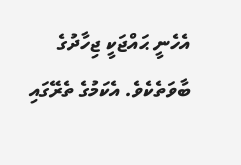އެހެނީ ޙައްޖަކީ ޖިހާދުގެ ބާވަތެކެވެ. އެކަމުގެ ތެރޭގައި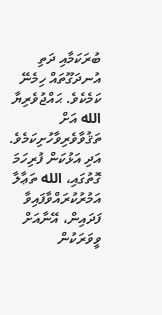ބުރަކަމާއި ދަތި އުނދަގޫތައް ހިމެނޭ ކަމެކެވެ. ޙައްޖުވެރިޔާ الله އަށް ތަޤުވާވެރިވާހުށިކަމެވެ. އަދި އަޅުކަން ފުރިހަމަ ގޮތުގައި، الله ތަޢާލާ އަމުރުކުރައްވާފައިވާ ފަދައިން، އޭނާއަށް ވީވަރަކުން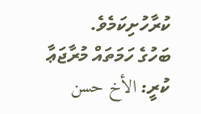ކުރާހުށިކަމެވެ.
ބަހުގެ ހަމަތައް މުރާޖަޢާ ކުރީ: الأخ حسن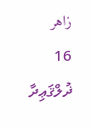زاهر
16 ޛުލްޤަޢިދާ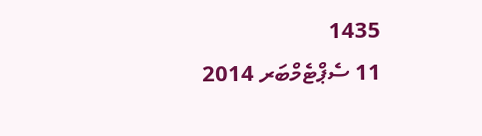1435
11 ސެޕްޓެމްބަރ 2014